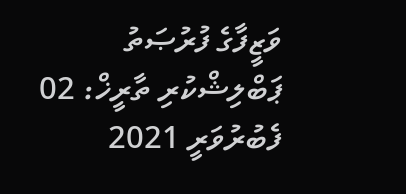ވަޒީފާގެ ފުރުޞަތު
ޕަބްލިޝްކުރި ތާރީޚް: 02 ފެބުރުވަރީ 2021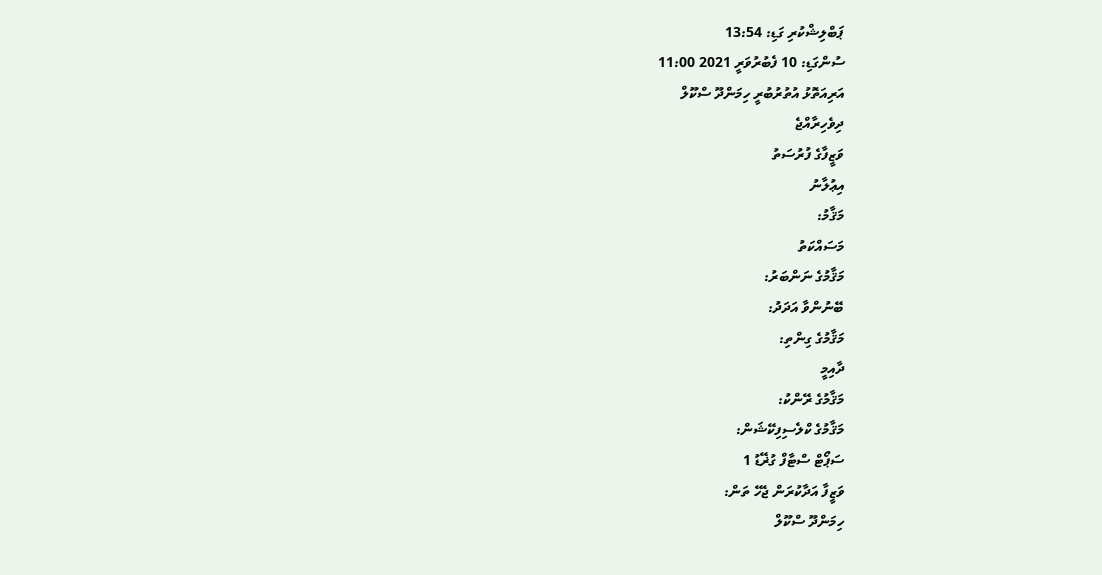ޕަބްލިޝްކުރި ގަޑި: 13:54
ސުންގަޑި: 10 ފެބުރުވަރީ 2021 11:00
އަރިއަތޮޅު އުތުރުބުރީ ހިމަންދޫ ސްކޫލް
ދިވެހިރާއްޖެ
ވަޒީފާގެ ފުރުސަތު
އިޢުލާނު
މަޤާމު:
މަސައްކަތު
މަޤާމުގެ ނަންބަރު:
ބޭނުންވާ އަދަދު:
މަޤާމުގެ ގިންތި:
ދާއިމީ
މަޤާމުގެ ރޭންކު:
މަޤާމުގެ ކްލެސިފިކޭޝަން:
ސަޕޯޓް ސްޓާފް ގުޜޭޑު 1
ވަޒީފާ އަދާކުރަން ޖެހޭ ތަން:
ހިމަންދޫ ސްކޫލް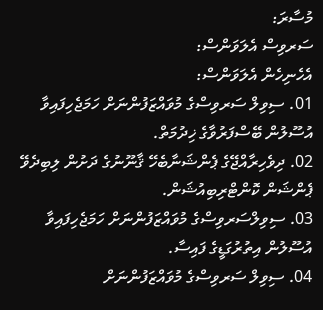މުސާރަ:
ސަރވިސް އެލަވަންސް:
އެހެނިހެން އެލަވަންސް:
01. ސިވިލް ސަރވިސްގެ މުވައްޒަފުންނަށް ހަމަޖެހިފައިވާ އުސޫލުން ބޭސްފަރުވާގެ ޚިދުމަތް.
02. ދިވެހިރާއްޖޭގެ ޕެންޝަނާބެހޭ ޤާނޫނުގެ ދަށުން ލިބިދެވޭ ޕެންޝަން ކޮންޓްރިބިއުޝަން.
03. ސިވިލްސަރވިސްގެ މުވައްޒަފުންނަށް ހަމަޖެހިފައިވާ އުސޫލުން އިތުރުގަޑީގެ ފައިސާ.
04. ސިވިލް ސަރވިސްގެ މުވައްޒަފުންނަށް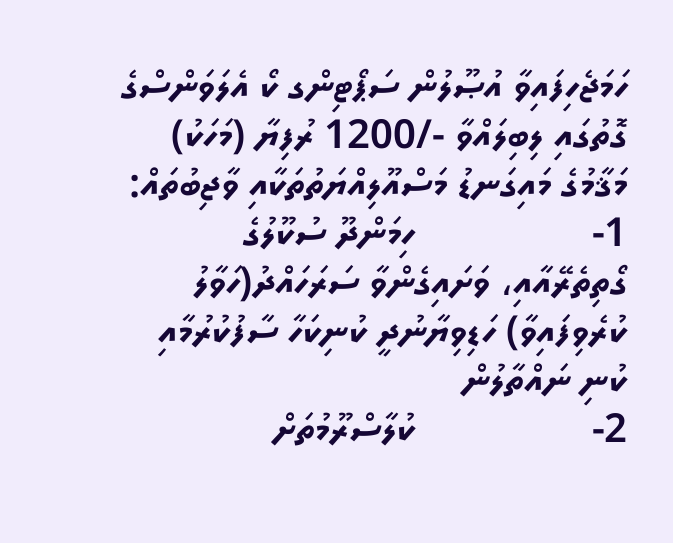ހަމަޖެހިފައިވާ އުޞޫލުން ސަޕޯޓިންގ ކޯ އެލަވަންސްގެ ގޮތުގައި ލިބިލައްވާ -/1200 ރުފިޔާ (މަހަކު)
މަޤާމުގެ މައިގަނޑު މަސްއޫލިއްޔަތުތަކާއި ވާޖިބުތައް:
1-                 ހިމަންދޫ ސުކޫލުގެ ގޯތިތެރޭއާއި، ވަށައިގެންވާ ސަރަހައްދު(ހަވާލު ކުރެވިފައިވާ) ހަޑިވިޔާނުދީ ކުނިކަހާ ސާފުކުރުމާއި ކުނި ނައްތާލުން
2-                 ކުލާސްރޫމުތަށް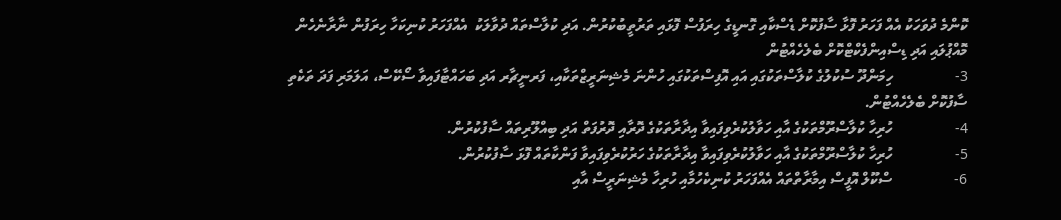ކޮންމެ ދުވަހަކު އެއް ފަހަރު ފޮޅާ ސާފުކޮށް ޑެސްކާއި ގޮނޑީގެ ހިރަފުސް ފޮޅައި ތަރުތީބުކުރުން. އަދި ކުލާސްތައް ދުވާލަކު  އެއްފަހަރު ކުނިކަހާ ހިރަފުން ނާރާނެހެން މޮއްޕުލައި އަދި ޑިސްއިންފެކްޓްކޮށް ބެލެހެއްޓުން
3-                 ހިމަންދޫ ސުކުލުގެ ކުލާސްތަކުގައި އައި އޮފިސްތަކުގައި ހުންނަ މެޝިނަރީޒްތަކާއި، ފަރނީޗާރ އަދި ބަހައްޓާފައިވާ ސޯކޭސް، އަލަމަރި ފަދަ ތަކެތި ސާފުކޮށް ބެލެހެއްޓުން.
4-                 ހުރިހާ ކުލާސްރޫމްތަކުގެ އާއި ހަވާލުކުރެވިފައިވާ އިދާރާތަކުގެ ދޮރާއި ދޮރުފަތް އަދި ބިއްލޫރިތައް ސާފުކުރުން.
5-                 ހުރިހާ ކުލާސްރޫމްތަކުގެ އާއި ހަވާލުކުރެވިފައިވާ އިދާރާތަކުގެ ހަރުކުރެވިފައިވާ ފަންކާތައް ފޮޅަ ސާފުކުރުން.
6-                 ސްކޫލް އޮފީސް އިމާރާތްތައް އެއްފަހަރު ކުނިކެހުމާއި ހުރިހާ މެޝިނަރީސް އާއި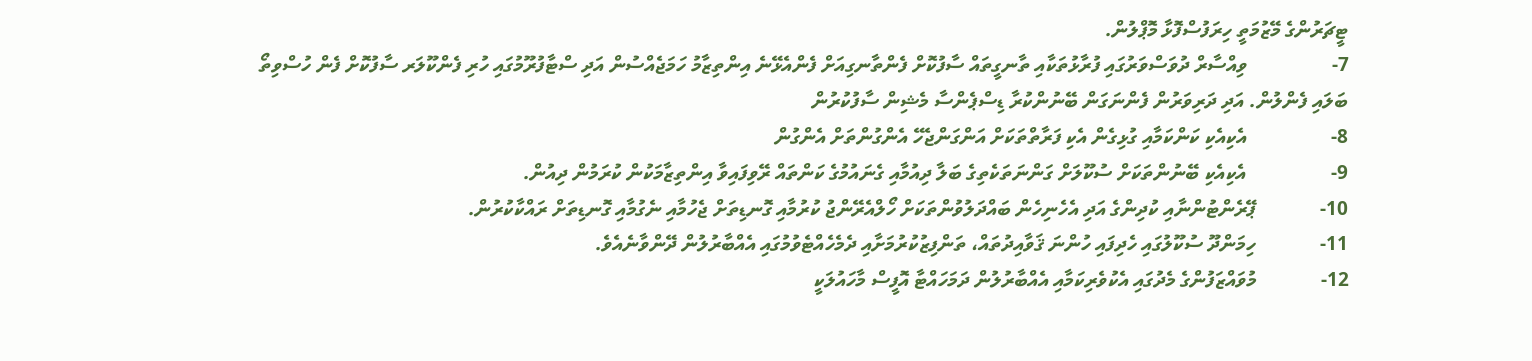ޓީޗަރުންގެ މޭޒުމަތީ ހިރަފުސްފޮޅާ މޮޕްލުން.
7-                 ވިއްސާރް ދުވަސްވަރުގައި ފުރާޅުތަކާއި ތާނގީތައް ސާފުކޮށް ފެންތާނގިއަށް ފެންއެޅޭނެ އިންތިޒާމު ހަމަޖެއްސުން އަދި ސްޓާފުރޫމުގައި ހުރި ފެންކޫލަރ ސާފުކޮށް ފެން ހުސްވިތޯ ބަލައި ފެންލުން. އަދި ދަރިވަރުން ފެންނަގަން ބޭނުންކުރާ ޑިސްޕެންސާ މެޝިން ސާފުކުރުން
8-                 އެކިއެކި ކަންކަމާއި ގުޅިގެން އެކި ފަރާތްތަކަށް އަންގަންޖެހޭ އެންގުންތަށް އެންގުން
9-                 އެކިއެކި ބޭނުންތަކަށް ސުކޫލަށް ގަންނަތަކެތިގެ ބަލާ ދިއުމާއި ގެނައުމުގެ ކަންތައް ރޭވިފައިވާ އިންތިޒާމަކުން ކުރަމުން ދިއުން.
10-             ޕޭރެންޓުންނާއި ކުދިންގެ އަދި އެހެނިހެން ބައްދަލުވުންތަކަށް ހޯލްއެރޭންޖު ކުރުމާއި ގޮނޑިތަށް ޖެހުމާއި ނެގުމާއި ގޮނޑިތަށް ރައްކާކުރުން.
11-             ހިމަންދޫ ސުކޫލުގައި ހެދިފައި ހުންނަ ޤަވާއިދުތައް، ތަންފިޒުކުރުމަށާއި ދެމެހެއްޓެވުމުގައި އެއްބާރުލުން ދޭންވާނެއެވެ.
12-             މުވައްޒަފުންގެ މެދުގައި އެކުވެރިކަމާއި އެއްބާރުލުން ދަމަހައްޓާ އޮފީސް މާހައުލަކީ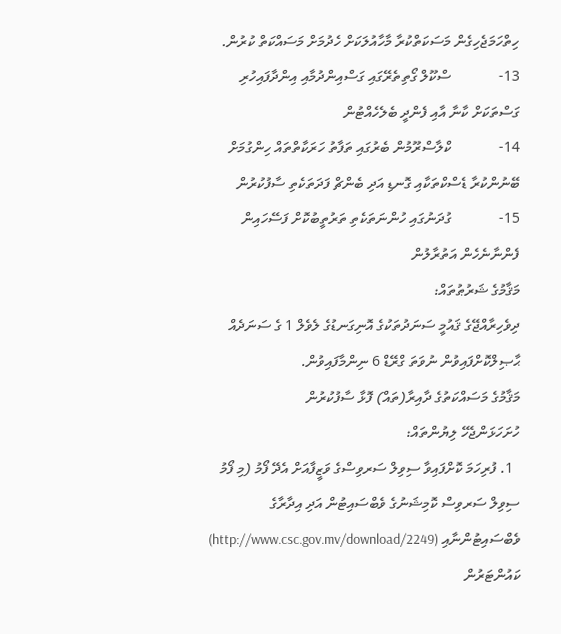ހިތްހަމަޖެހިގެން މަސަކަތްކުރާ މާހާއުލަކަށް ހެދުމަށް މަސައްކަތް ކުރުން.
13-             ސްކޫލް ގޯތިތެރޭގައި ގަސްއިންދުމާއި އިންދާފައިހުރި ގަސްތަކަށް ކާނާ އާއި ފެންދީ ބެލެހެއްޓުން
14-             ކްލާސްރޫމުން ބެރުގައި ތަފާތު ހަރަކާތްތައް ހިންގުމަށް ބޭނުންކުރާ ޑެސްކްތަކާއި ގޮނޑި އަދި ބެންޗް ފަދަތަކެތި ސާފުކުރުން
15-             ގުދަނުގައި ހުންނަތަކެތި ތަރުތީބުކޮށް ފަސޭހައިން ފެންނާނެހެން އަތުރާލުން
މަޤާމުގެ ޝަރުޠުތައް:
ދިވެހިރާއްޖޭގެ ޤައުމީ ސަނަދުތަކުގެ އޮނިގަނޑުގެ ލެވެލް 1 ގެ ސަނަދެއް ޙާޞިލްކޮށްފައިވުން ނުވަތަ ގްރޭޑް 6 ނިންމާފައިވުން.
މަޤާމުގެ މަސައްކަތުގެ ދާއިރާ(ތައް) ފޮޅާ ސާފުކުރުން
ހުށަހަޅަންޖެހޭ ލިޔުންތައް:
  1. ފުރިހަމަ ކޮށްފައިވާ ސިވިލް ސަރވިސްގެ ވަޒީފާއަށް އެދޭ ފޯމު (މި ފޯމު ސިވިލް ސަރވިސް ކޮމިޝަނުގެ ވެބްސައިޓުން އަދި އިދާރާގެ ވެބްސައިޓުންނާއި (http://www.csc.gov.mv/download/2249) ކައުންޓަރުން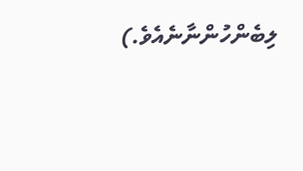ލިބެންހުންނާނެއެވެ.)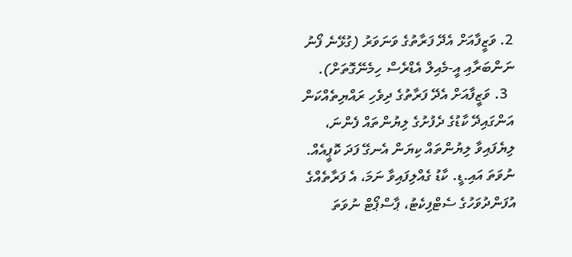2. ވަޒީފާއަށް އެދޭ ފަރާތުގެ ވަނަވަރު (ގުޅޭނެ ފޯނު ނަންބަރާއި އީ-މެއިލް އެޑްރެސް ހިމެނޭގޮތަށް).
  3. ވަޒީފާއަށް އެދޭ ފަރާތުގެ ދިވެހި ރައްޔިތެއްކަން އަންގައިދޭ ކާޑުގެ ދެފުށުގެ ލިޔުންތައް ފެންނަ، ލިޔެފައިވާ ލިޔުންތައް ކިޔަން އެނގޭ ފަދަ ކޮޕީއެއް. ނުވަތަ އައި.ޑީ. ކާޑު ގެއްލިފައިވާ ނަމަ، އެ ފަރާތެއްގެ އުފަންދުވަހުގެ ސެޓްފިކެޓު، ޕާސްޕޯޓް ނުވަތަ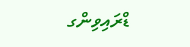ޑްރައިވިންގ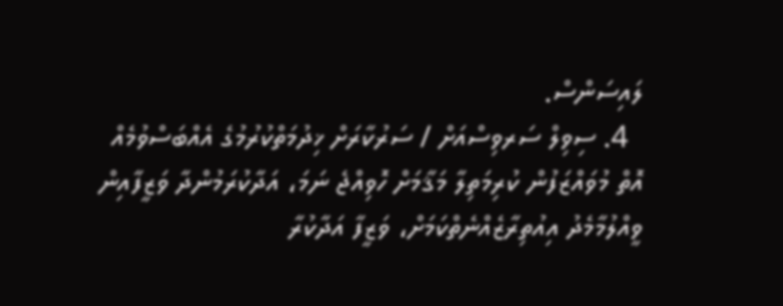ލައިސަންސް.
  4. ސިވިލް ސަރވިސްއަށް / ސަރުކާރަށް ޚިދުމަތްކުރުމުގެ އެއްބަސްވުމެއް އޮތް މުވައްޒަފުން ކުރިމަތިލާ މަޤާމަށް ހޮވިއްޖެ ނަމަ، އަދާކުރަމުންދާ ވަޒީފާއިން ވީއްލުމާމެދު އިއުތިރާޒެއްނެތްކަމަށް، ވަޒީފާ އަދާކުރާ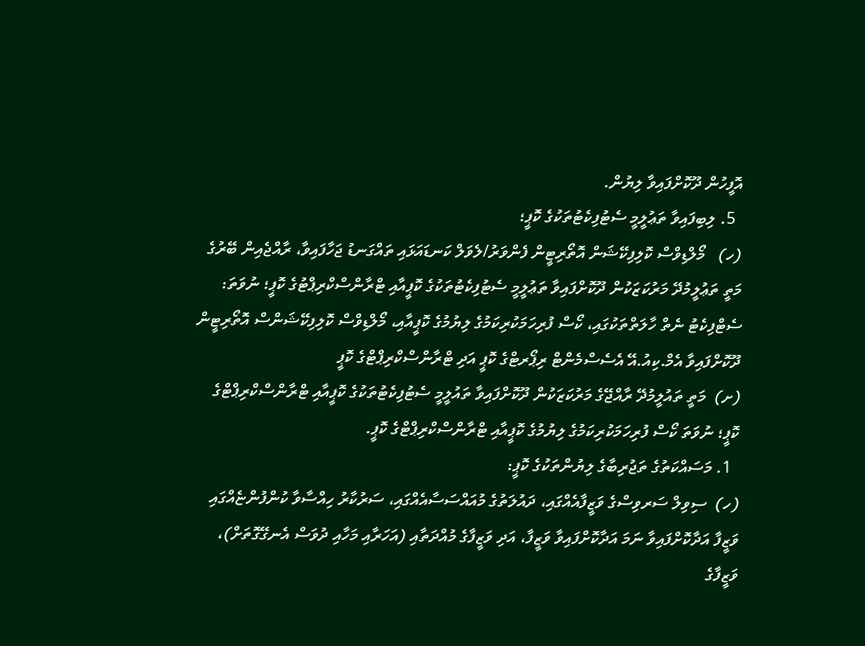އޮފީހުން ދޫކޮށްފައިވާ ލިޔުން.
  5. ލިބިފައިވާ ތަޢުލީމީ ސެޓުފިކެޓުތަކުގެ ކޮޕީ؛
(ހ)   މޯލްޑިވްސް ކޮލިފިކޭޝަން އޮތޯރިޓީން ފެންވަރު/ލެވަލް ކަނޑައަޅައި ތައްގަނޑު ޖަހާފައިވާ، ރާއްޖެއިން ބޭރުގެ މަތީ ތަޢުލީމުދޭ މަރުކަޒަކުން ދޫކޮށްފައިވާ ތަޢުލީމީ ސެޓުފިކެޓުތަކުގެ ކޮޕީއާއި ޓްރާންސްކްރިޕްޓުގެ ކޮޕީ؛ ނުވަތަ: ސެޓްފިކެޓު ނެތް ހާލަތްތަކުގައި، ކޯސް ފުރިހަމަކުރިކަމުގެ ލިޔުމުގެ ކޮޕީއާއި، މޯލްޑިވްސް ކޮލިފިކޭޝަންސް އޮތޯރިޓީން ދޫކޮށްފައިވާ އެމް.ކިއު.އޭ އެސެސްމެންޓް ރިޕޯރޓްގެ ކޮޕީ އަދި ޓްރާންސްކްރިޕްޓްގެ ކޮޕީ
(ށ)  މަތީ ތައުލީމުދޭ ރާއްޖޭގެ މަރުކަޒަކުން ދޫކޮށްފައިވާ ތައުލީމީ ސެޓުފިކެޓުތަކުގެ ކޮޕީއާއި ޓްރާންސްކްރިޕްޓްގެ ކޮޕީ؛ ނުވަތަ ކޯސް ފުރިހަމަކުރިކަމުގެ ލިޔުމުގެ ކޮޕީއާއި ޓްރާންސްކްރިޕްޓްގެ ކޮޕީ.
  1. މަސައްކަތުގެ ތަޖުރިބާގެ ލިޔުންތަކުގެ ކޮޕީ:
(ހ)  ސިވިލް ސަރވިސްގެ ވަޒީފާއެއްގައި، ދައުލަތުގެ މުއައްސަސާއެއްގައި، ސަރުކާރު ހިއްސާވާ ކުންފުންޏެއްގައި ވަޒީފާ އަދާކޮށްފައިވާ ނަމަ އަދާކޮށްފައިވާ ވަޒީފާ، އަދި ވަޒީފާގެ މުއްދަތާއި (އަހަރާއި މަހާއި ދުވަސް އެނގޭގޮތަށް)، ވަޒީފާގެ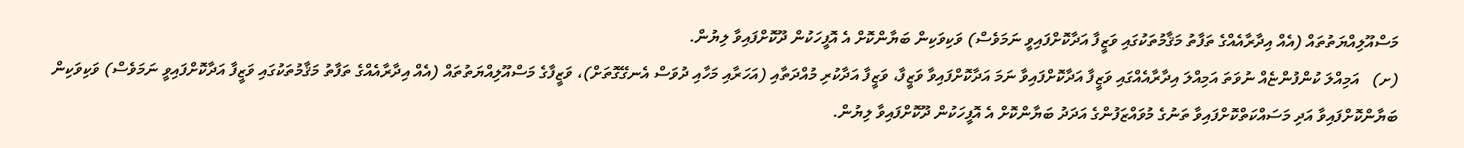މަސްއޫލިއްޔަތުތައް (އެއް އިދާރާއެއްގެ ތަފާތު މަޤާމުތަކުގައި ވަޒީފާ އަދާކޮށްފައިވީ ނަމަވެސް) ވަކިވަކިން ބަޔާންކޮށް އެ އޮފީހަކުން ދޫކޮށްފައިވާ ލިޔުން.
(ށ)   އަމިއްލަ ކުންފުންޏެއް ނުވަތަ އަމިއްލަ އިދާރާއެއްގައި ވަޒީފާ އަދާކޮށްފައިވާ ނަމަ އަދާކޮށްފައިވާ ވަޒީފާ، ވަޒީފާ އަދާކުރި މުއްދަތާއި (އަހަރާއި މަހާއި ދުވަސް އެނގޭގޮތަށް)، ވަޒީފާގެ މަސްއޫލިއްޔަތުތައް (އެއް އިދާރާއެއްގެ ތަފާތު މަޤާމުތަކުގައި ވަޒީފާ އަދާކޮށްފައިވީ ނަމަވެސް) ވަކިވަކިން ބަޔާންކޮށްފައިވާ އަދި މަސައްކަތްކޮށްފައިވާ ތަނުގެ މުވައްޒަފުންގެ އަދަދު ބަޔާންކޮށް އެ އޮފީހަކުން ދޫކޮށްފައިވާ ލިޔުން.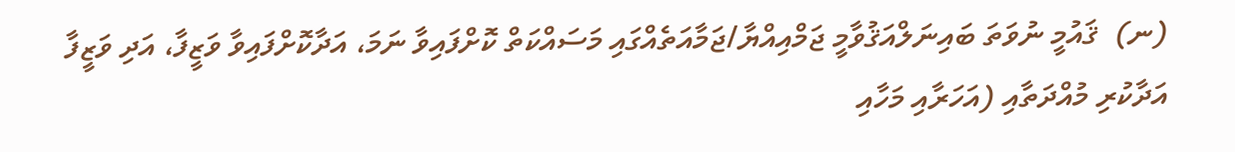(ނ)  ޤައުމީ ނުވަތަ ބައިނަލްއަޤުވާމީ ޖަމްއިއްޔާ/ޖަމާއަތެއްގައި މަސައްކަތް ކޮށްފައިވާ ނަމަ، އަދާކޮށްފައިވާ ވަޒީފާ، އަދި ވަޒީފާ އަދާކުރި މުއްދަތާއި (އަހަރާއި މަހާއި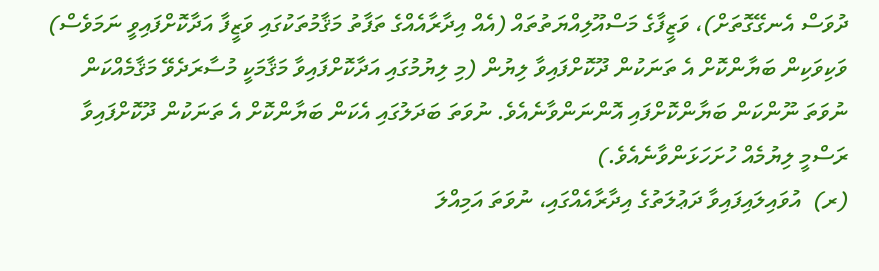ދުވަސް އެނގޭގޮތަށް)، ވަޒީފާގެ މަސްއޫލިއްޔަތުތައް (އެއް އިދާރާއެއްގެ ތަފާތު މަޤާމުތަކުގައި ވަޒީފާ އަދާކޮށްފައިވީ ނަމަވެސް) ވަކިވަކިން ބަޔާންކޮށް އެ ތަނަކުން ދޫކޮށްފައިވާ ލިޔުން (މި ލިޔުމުގައި އަދާކޮށްފައިވާ މަޤާމަކީ މުސާރަދެވޭ މަޤާމެއްކަން ނުވަތަ ނޫންކަން ބަޔާންކޮށްފައި އޮންނަންވާނެއެވެ. ނުވަތަ ބަދަލުގައި އެކަން ބަޔާންކޮށް އެ ތަނަކުން ދޫކޮށްފައިވާ ރަސްމީ ލިޔުމެއް ހުށަހަޅަންވާނެއެވެ.)
(ރ)  އުވައިލައިފައިވާ ދަޢުލަތުގެ އިދާރާއެއްގައި، ނުވަތަ އަމިއްލަ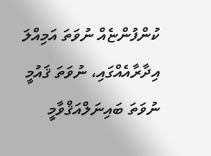ކުންފުންޏެއް ނުވަތަ އަމިއްލަ އިދާރާއެއްގައި، ނުވަތަ ޤައުމީ ނުވަތަ ބައިނަލްއަޤްވާމީ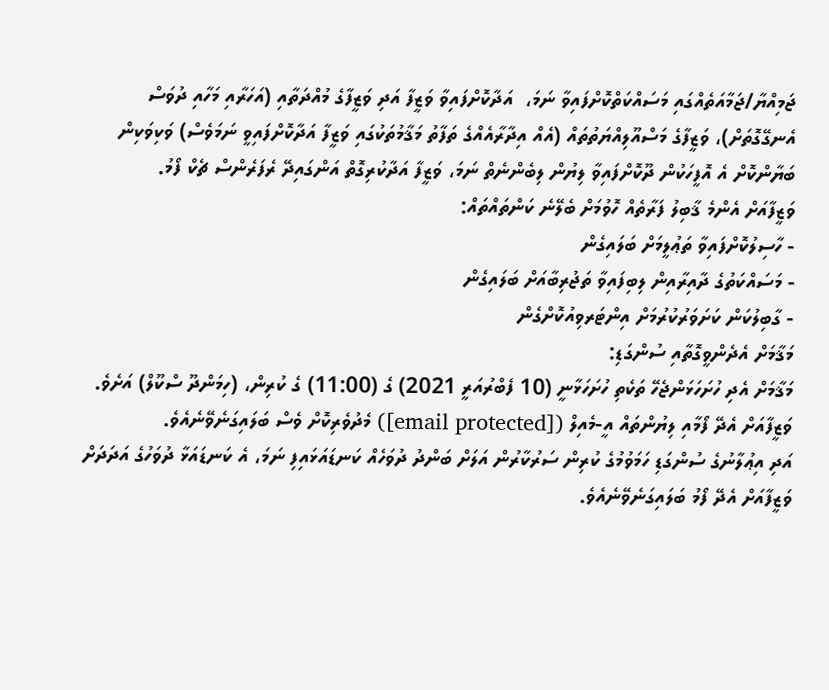ޖަމިއްޔާ/ޖަމާއަތެއްގައި މަސައްކަތްކޮށްފައިވާ ނަމަ،  އަދާކޮށްފައިވާ ވަޒީފާ އަދި ވަޒީފާގެ މުއްދަތާއި (އަހަރާއި މަހާއި ދުވަސް އެނގޭގޮތަށް)، ވަޒީފާގެ މަސްއޫލިއްޔަތުތައް (އެއް އިދާރާއެއްގެ ތަފާތު މަޤާމުތަކުގައި ވަޒީފާ އަދާކޮށްފައިވީ ނަމަވެސް) ވަކިވަކިން ބަޔާންކޮށް އެ އޮފީހަކުން ދޫކޮށްފައިވާ ލިޔުން ލިބެންނެތް ނަމަ، ވަޒީފާ އަދާކުރިގޮތް އަންގައިދޭ ރެފަރެންސް ޗެކް ފޯމު.
ވަޒީފާއަށް އެންމެ ޤާބިލު ފަރާތެއް ހޮވުމަށް ބެލޭނެ ކަންތައްތައް:
- ހާސިލުކޮށްފައިވާ ތަޢުލީމަށް ބަލައިގެން
- މަސައްކަތުގެ ދާއިރާއިން ލިބިފައިވާ ތަޖުރިބާއަށް ބަލައިގެން
- ގާބިލުކަން ކަށަވަރުކުރުމަށް އިންޓަރވިއުކޮށްގެން
މަޤާމަށް އެދެންވީގޮތާއި ސުންގަޑި:
މަޤާމަށް އެދި ހުށަހަޅަންޖެހޭ ތަކެތި ހުށަހަޅާނީ (10 ފެބްރުއަރީ 2021) ގެ (11:00) ގެ ކުރިން، (ހިމަންދޫ ސްކޫލް) އަށެވެ. ވަޒީފާއަށް އެދޭ ފޯމާއި ލިޔުންތައް އީ-މެއިލް ([email protected]) މެދުވެރިކޮށް ވެސް ބަލައިގަނެވޭނެއެވެ.
އަދި އިޢުލާނުގެ ސުންގަޑި ހަމަވުމުގެ ކުރިން ސަރުކާރުން އަލަށް ބަންދު ދުވަހެއް ކަނޑައަޅައިފި ނަމަ، އެ ކަނޑައަޅާ ދުވަހުގެ އަދަދަށް ވަޒީފާއަށް އެދޭ ފޯމު ބަލައިގަނެވޭނެއެވެ.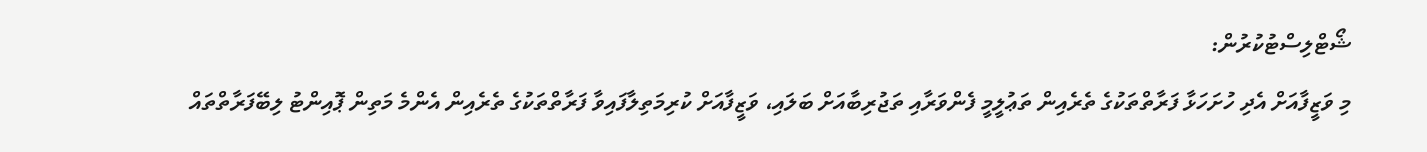ޝޯޓްލިސްޓުކުރުން:
މި ވަޒީފާއަށް އެދި ހުށަހަޅާ ފަރާތްތަކުގެ ތެރެއިން ތަޢުލީމީ ފެންވަރާއި ތަޖުރިބާއަށް ބަލައި، ވަޒީފާއަށް ކުރިމަތިލާފައިވާ ފަރާތްތަކުގެ ތެރެއިން އެންމެ މަތިން ޕޮއިންޓު ލިބޭފަރާތްތައް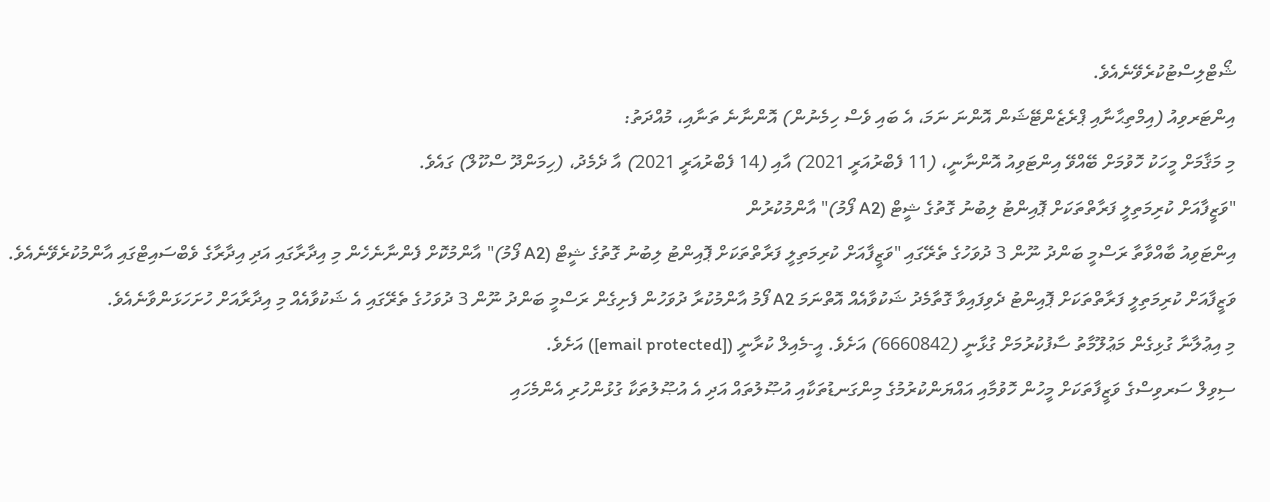ޝޯޓްލިސްޓުކުރެވޭނެއެވެ.
އިންޓަރވިއު (އިމްތިޙާނާއި ޕްރެޒެންޓޭޝަން އޮންނަ ނަމަ، އެ ބައި ވެސް ހިމެނުން) އޮންނާނެ ތަނާއި، މުއްދަތު:
މި މަޤާމަށް މީހަކު ހޮވުމަށް ބޭއްވޭ އިންޓަވިއު އޮންނާނީ، (11 ފެބްރުއަރީ 2021) އާއި (14 ފެބްރުއަރީ 2021) އާ ދެމެދު، (ހިމަންދޫ ސްކޫލް) ގައެވެ.
"ވަޒީފާއަށް ކުރިމަތިލީ ފަރާތްތަކަށް ޕޮއިންޓު ލިބުނު ގޮތުގެ ޝީޓް (A2 ފޯމު)" އާންމުކުރުން
އިންޓަވިއު ބާއްވާތާ ރަސްމީ ބަންދު ނޫން 3 ދުވަހުގެ ތެރޭގައި "ވަޒީފާއަށް ކުރިމަތިލީ ފަރާތްތަކަށް ޕޮއިންޓު ލިބުނު ގޮތުގެ ޝީޓް (A2 ފޯމު)" އާންމުކޮށް ފެންނާނެހެން މި އިދާރާގައި އަދި އިދާރާގެ ވެބްސައިޓްގައި އާންމުކުރެވޭނެއެވެ. ވަޒީފާއަށް ކުރިމަތިލީ ފަރާތްތަކަށް ޕޮއިންޓު ދެވިފައިވާ ގޮތާމެދު ޝަކުވާއެއް އޮތްނަމަ A2 ފޯމު އާންމުކުރާ ދުވަހުން ފެށިގެން ރަސްމީ ބަންދު ނޫން 3 ދުވަހުގެ ތެރޭގައި އެ ޝަކުވާއެއް މި އިދާރާއަށް ހުށަހަޅަންވާނެއެވެ.
މި އިޢުލާނާ ގުޅިގެން މަޢުލޫމާތު ސާފުކުރުމަށް ގުޅާނީ (6660842) އަށެވެ. އީ-މެއިލް ކުރާނީ ([email protected]) އަށެވެ.
ސިވިލް ސަރވިސްގެ ވަޒީފާތަކަށް މީހުން ހޮވުމާއި އައްޔަންކުރުމުގެ މިންގަނޑުތަކާއި އުޞޫލުތައް އަދި އެ އުޞޫލުތަކާ ގުޅުންހުރި އެންމެހައި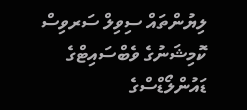ލިޔުންތައް ސިވިލް ސަރވިސް ކޮމިޝަނުގެ ވެބްސައިޓްގެ ޑައުންލޯޑްސްގެ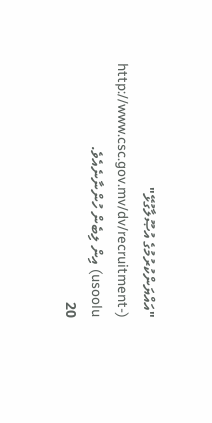"އައްޔަންކުރުމުގެ އުޞޫލާގުޅޭ" (http://www.csc.gov.mv/dv/recruitment-usoolu) އިން ލިބެން ހުންނާނެއެވެ.
20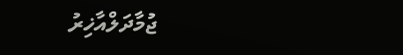ޖުމާދަލްއާޚިރު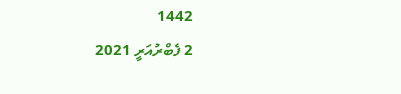1442
2 ފެބްރުއަރީ 2021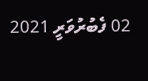02 ފެބުރުވަރީ 2021